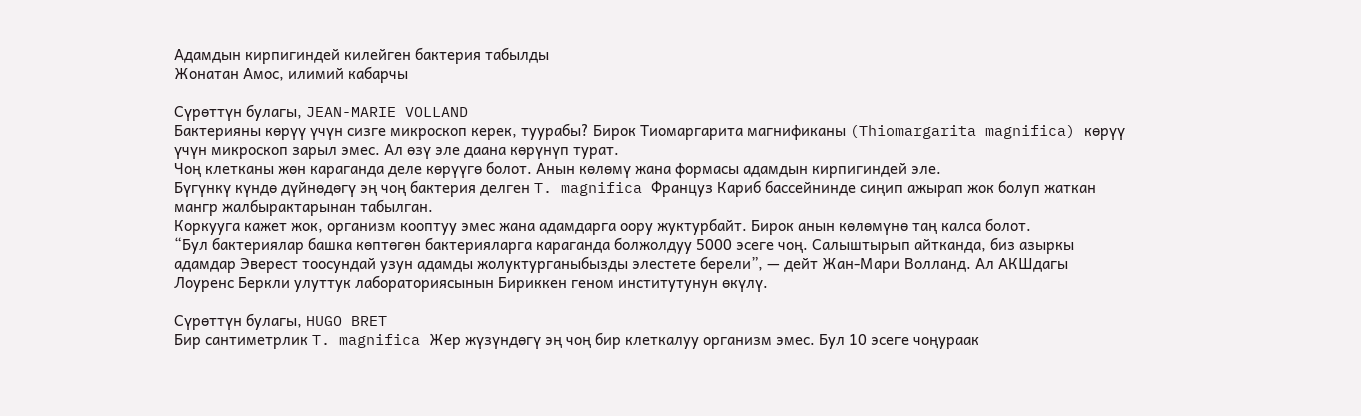Адамдын кирпигиндей килейген бактерия табылды
Жонатан Амос, илимий кабарчы

Сүрөттүн булагы, JEAN-MARIE VOLLAND
Бактерияны көрүү үчүн сизге микроскоп керек, туурабы? Бирок Тиомаргарита магнификаны (Thiomargarita magnifica) көрүү үчүн микроскоп зарыл эмес. Ал өзү эле даана көрүнүп турат.
Чоң клетканы жөн караганда деле көрүүгө болот. Анын көлөмү жана формасы адамдын кирпигиндей эле.
Бүгүнкү күндө дүйнөдөгү эң чоң бактерия делген T. magnifica Француз Кариб бассейнинде сиңип ажырап жок болуп жаткан мангр жалбырактарынан табылган.
Коркууга кажет жок, организм кооптуу эмес жана адамдарга оору жуктурбайт. Бирок анын көлөмүнө таң калса болот.
“Бул бактериялар башка көптөгөн бактерияларга караганда болжолдуу 5000 эсеге чоң. Салыштырып айтканда, биз азыркы адамдар Эверест тоосундай узун адамды жолуктурганыбызды элестете берели”, — дейт Жан-Мари Волланд. Ал АКШдагы Лоуренс Беркли улуттук лабораториясынын Бириккен геном институтунун өкүлү.

Сүрөттүн булагы, HUGO BRET
Бир сантиметрлик T. magnifica Жер жүзүндөгү эң чоң бир клеткалуу организм эмес. Бул 10 эсеге чоңураак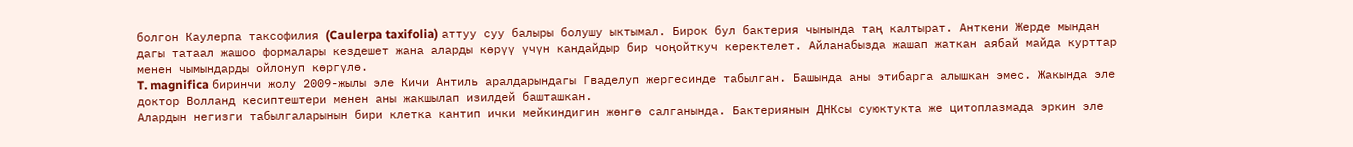болгон Каулерпа таксофилия (Caulerpa taxifolia) аттуу суу балыры болушу ыктымал. Бирок бул бактерия чынында таң калтырат. Анткени Жерде мындан дагы татаал жашоо формалары кездешет жана аларды көрүү үчүн кандайдыр бир чоңойткуч керектелет. Айланабызда жашап жаткан аябай майда курттар менен чымындарды ойлонуп көргүлө.
T. magnifica биринчи жолу 2009-жылы эле Кичи Антиль аралдарындагы Гваделуп жергесинде табылган. Башында аны этибарга алышкан эмес. Жакында эле доктор Волланд кесиптештери менен аны жакшылап изилдей башташкан.
Алардын негизги табылгаларынын бири клетка кантип ички мейкиндигин жөнгө салганында. Бактериянын ДНКсы суюктукта же цитоплазмада эркин эле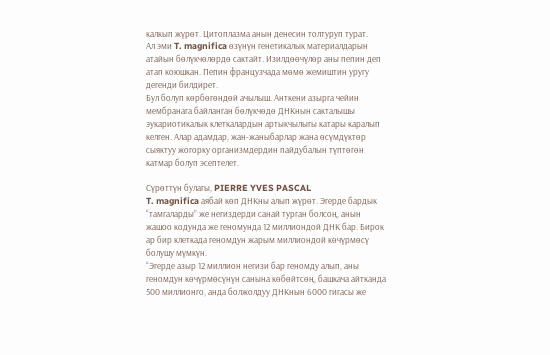калкып жүрөт. Цитоплазма анын денесин толтуруп турат.
Ал эми T. magnifica өзүнүн генетикалык материалдарын атайын бөлүкчөлөрдө сактайт. Изилдөөчүлөр аны пепин деп атап коюшкан. Пепин французчада мөмө жемиштин уругу дегенди билдирет.
Бул болуп көрбөгөндөй ачылыш. Анткени азырга чейин мембранага байланган бөлүкчөдө ДНКнын сакталышы эукариотикалык клеткалардын артыкчылыгы катары каралып келген. Алар адамдар, жан-жаныбарлар жана өсүмдүктөр сыяктуу жогорку организмдердин пайдубалын түптөгөн катмар болуп эсептелет.

Сүрөттүн булагы, PIERRE YVES PASCAL
T. magnifica аябай көп ДНКны алып жүрөт. Эгерде бардык “тамгаларды” же негиздерди санай турган болсоң, анын жашоо кодунда же геномунда 12 миллиондой ДНК бар. Бирок ар бир клеткада геномдун жарым миллиондой көчүрмөсү болушу мүмкүн.
“Эгерде азыр 12 миллион негизи бар геномду алып, аны геномдун көчүрмөсүнүн санына көбөйтсөң, башкача айтканда 500 миллионго, анда болжолдуу ДНКнын 6000 гигасы же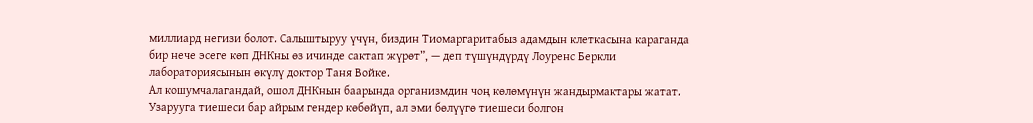миллиард негизи болот. Салыштыруу үчүн, биздин Тиомаргаритабыз адамдын клеткасына караганда бир нече эсеге көп ДНКны өз ичинде сактап жүрөт”, — деп түшүндүрдү Лоуренс Беркли лабораториясынын өкүлү доктор Таня Войке.
Ал кошумчалагандай, ошол ДНКнын баарында организмдин чоң көлөмүнүн жандырмактары жатат. Узарууга тиешеси бар айрым гендер көбөйүп, ал эми бөлүүгө тиешеси болгон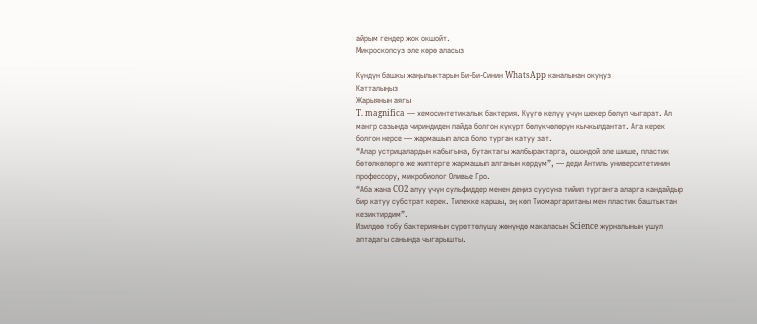айрым гендер жок окшойт.
Микроскопсуз эле көрө аласыз

Күндүн башкы жаңылыктарын Би-Би-Синин WhatsApp каналынан окуңуз
Катталыңыз
Жарыянын аягы
T. magnifica — хемосинтетикалык бактерия. Күүгө келүү үчүн шекер бөлүп чыгарат. Ал мангр сазында чириндиден пайда болгон күкүрт бөлүкчөлөрүн кычкылдантат. Ага керек болгон нерсе — жармашып алса боло турган катуу зат.
“Алар устрицалардын кабыгына, бутактагы жалбырактарга, ошондой эле шише, пластик бөтөлкөлөргө же жиптерге жармашып алганын көрдүм”, — деди Антиль университетинин профессору, микробиолог Оливье Гро.
“Аба жана CO2 алуу үчүн сульфиддер менен деңиз суусуна тийип турганга аларга кандайдыр бир катуу субстрат керек. Тилекке каршы, эң көп Тиомаргаританы мен пластик баштыктан кезиктирдим”.
Изилдөө тобу бактериянын сүрөттөлүшү жөнүндө макаласын Science журналынын ушул аптадагы санында чыгарышты.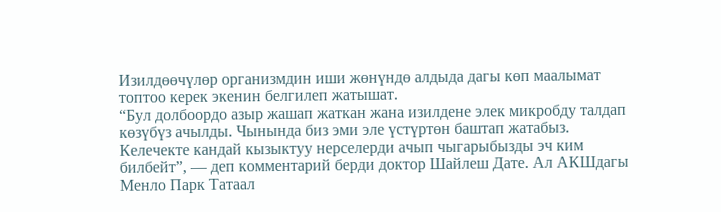Изилдөөчүлөр организмдин иши жөнүндө алдыда дагы көп маалымат топтоо керек экенин белгилеп жатышат.
“Бул долбоордо азыр жашап жаткан жана изилдене элек микробду талдап көзүбүз ачылды. Чынында биз эми эле үстүртөн баштап жатабыз. Келечекте кандай кызыктуу нерселерди ачып чыгарыбызды эч ким билбейт”, — деп комментарий берди доктор Шайлеш Дате. Ал АКШдагы Менло Парк Татаал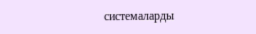системаларды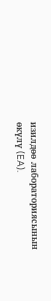изилдөө лабораториясынын өкүлү (EA).